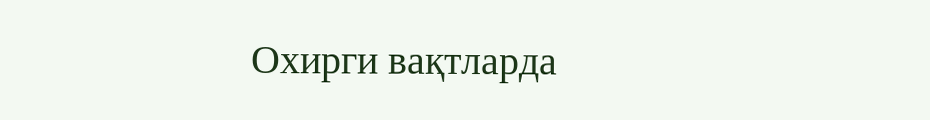Охирги вақтларда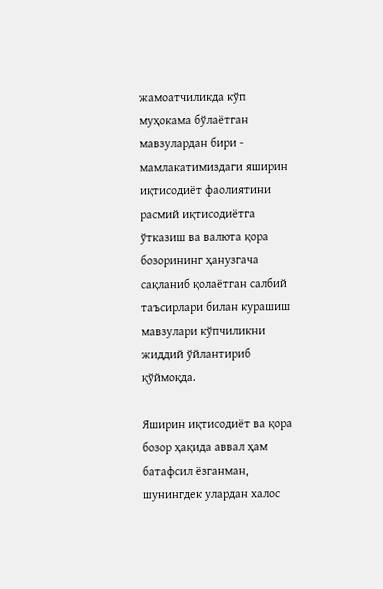жамоатчиликда кўп муҳокама бўлаётган мавзулардан бири - мамлакатимиздаги яширин иқтисодиёт фаолиятини расмий иқтисодиётга ўтказиш ва валюта қора бозорининг ҳанузгача сақланиб қолаётган салбий таъсирлари билан курашиш мавзулари кўпчиликни жиддий ўйлантириб қўймоқда.

Яширин иқтисодиёт ва қора бозор ҳақида аввал ҳам батафсил ёзганман, шунингдек улардан халос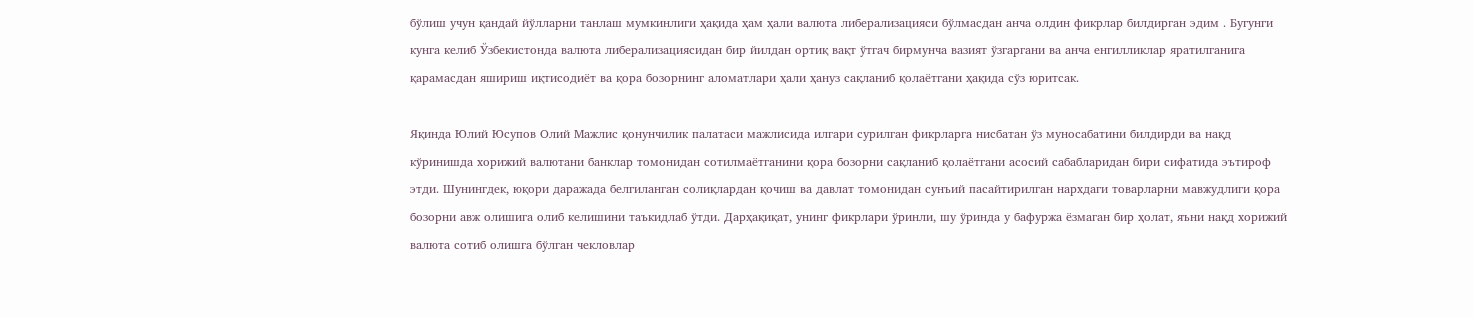бўлиш учун қандай йўлларни танлаш мумкинлиги ҳақида ҳам ҳали валюта либерализацияси бўлмасдан анча олдин фикрлар билдирган эдим . Бугунги кунга келиб Ўзбекистонда валюта либерализациясидан бир йилдан ортиқ вақт ўтгач бирмунча вазият ўзгаргани ва анча енгилликлар яратилганига қарамасдан яшириш иқтисодиёт ва қора бозорнинг аломатлари ҳали ҳануз сақланиб қолаётгани ҳақида сўз юритсак.

Яқинда Юлий Юсупов Олий Мажлис қонунчилик палатаси мажлисида илгари сурилган фикрларга нисбатан ўз муносабатини билдирди ва нақд кўринишда хорижий валютани банклар томонидан сотилмаётганини қора бозорни сақланиб қолаётгани асосий сабабларидан бири сифатида эътироф этди. Шунингдек, юқори даражада белгиланган солиқлардан қочиш ва давлат томонидан сунъий пасайтирилган нархдаги товарларни мавжудлиги қора бозорни авж олишига олиб келишини таъкидлаб ўтди. Дарҳақиқат, унинг фикрлари ўринли, шу ўринда у бафуржа ёзмаган бир ҳолат, яъни нақд хорижий валюта сотиб олишга бўлган чекловлар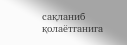сақланиб қолаётганига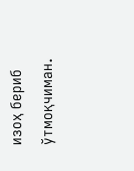изоҳ бериб ўтмоқчиман.